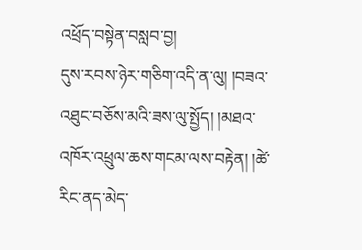འཕྲོད་བསྟེན་བསླབ་བྱ།
དུས་རབས་ཉེར་གཅིག་འདི་ན་ལུ། །བཟའ་འཐུང་བཅོས་མའི་ཟས་ལུ་སྤྱོད། །མཐའ་འཁོར་འཕྲུལ་ཆས་གངམ་ལས་བརྟེན། །ཚེ་རིང་ནད་མེད་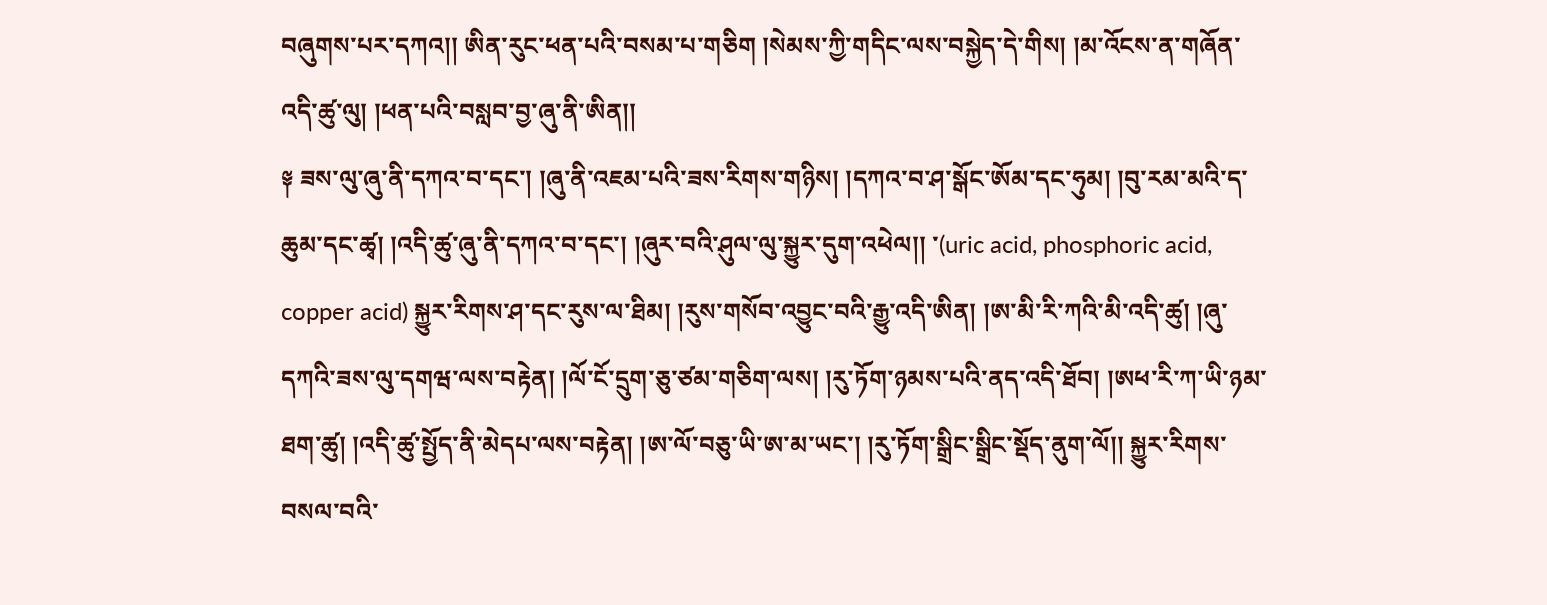བཞུགས་པར་དཀའ།། ཨིན་རུང་ཕན་པའི་བསམ་པ་གཅིག །སེམས་ཀྱི་གདིང་ལས་བསྐྱེད་དེ་གིས། །མ་འོངས་ན་གཞོན་འདི་ཚུ་ལུ། །ཕན་པའི་བསླབ་བྱ་ཞུ་ནི་ཨིན།།
༈ ཟས་ལུ་ཞུ་ནི་དཀའ་བ་དང་། །ཞུ་ནི་འཇམ་པའི་ཟས་རིགས་གཉིས། །དཀའ་བ་ཤ་སྒོང་ཨོམ་དང་ཧུམ། །བུ་རམ་མའི་ད་ཆུམ་དང་ཚྭ། །འདི་ཚུ་ཞུ་ནི་དཀའ་བ་དང་། །ཞུར་བའི་ཤུལ་ལུ་སྐྱུར་དུག་འཕེལ།། ་(uric acid, phosphoric acid, copper acid) སྐྱུར་རིགས་ཤ་དང་རུས་ལ་ཐིམ། །རུས་གསོབ་འབྱུང་བའི་རྒྱུ་འདི་ཨིན། །ཨ་མི་རི་ཀའི་མི་འདི་ཚུ། །ཞུ་དཀའི་ཟས་ལུ་དགཝ་ལས་བརྟེན། །ལོ་ངོ་དྲུག་ཅུ་ཙམ་གཅིག་ལས། །རུ་ཏོག་ཉམས་པའི་ནད་འདི་ཐོབ། །ཨཕ་རི་ཀ་ཡི་ཉམ་ཐག་ཚུ། །འདི་ཚུ་སྤྱོད་ནི་མེདཔ་ལས་བརྟེན། །ཨ་ལོ་བཅུ་ཡི་ཨ་མ་ཡང་། །རུ་ཏོག་སྒྲིང་སྒྲིང་སྡོད་ནུག་ལོ།། སྐྱུར་རིགས་བསལ་བའི་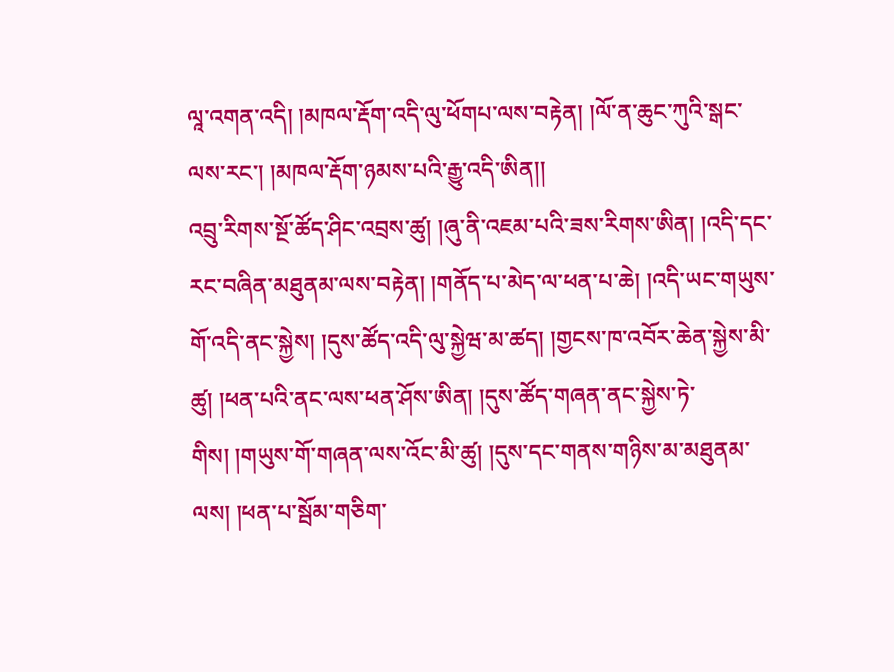ལཱ་འགན་འདི། །མཁལ་རྡོག་འདི་ལུ་ཕོགཔ་ལས་བརྟེན། །ལོ་ན་ཆུང་ཀུའི་སྒང་ལས་རང་། །མཁལ་རྡོག་ཉམས་པའི་རྒྱུ་འདི་ཨིན།།
འབྲུ་རིགས་སྔོ་ཚོད་ཤིང་འབྲས་ཚུ། །ཞུ་ནི་འཇམ་པའི་ཟས་རིགས་ཨིན། །འདི་དང་རང་བཞིན་མཐུནམ་ལས་བརྟེན། །གནོད་པ་མེད་ལ་ཕན་པ་ཆེ། །འདི་ཡང་གཡུས་གོ་འདི་ནང་སྐྱེས། །དུས་ཚོད་འདི་ལུ་སྐྱེཝ་མ་ཚད། །གྱངས་ཁ་འབོར་ཆེན་སྐྱེས་མི་ཚུ། །ཕན་པའི་ནང་ལས་ཕན་ཤོས་ཨིན། །དུས་ཚོད་གཞན་ནང་སྐྱེས་ཏེ་གིས། །གཡུས་གོ་གཞན་ལས་འོང་མི་ཚུ། །དུས་དང་གནས་གཉིས་མ་མཐུནམ་ལས། །ཕན་པ་སྦོམ་གཅིག་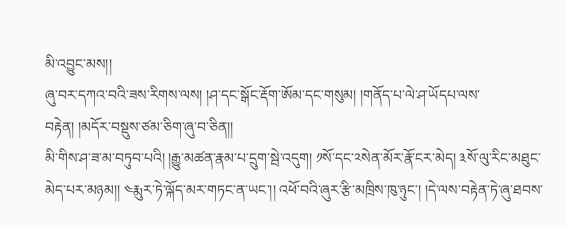མི་འབྱུང་མས།།
ཞུ་བར་དཀའ་བའི་ཟས་རིགས་ལས། །ཤ་དང་སྒོང་རྡོག་ཨོམ་དང་གསུམ། །གནོད་པ་ལེ་ཤ་ཡོདཔ་ལས་བརྟེན། །མདོར་བསྡུས་ཙམ་ཅིག་ཞུ་བ་ཅིན།།
མི་གིས་ཤ་ཟ་མ་བཏུབ་པའི། །རྒྱུ་མཚན་རྣམ་པ་དྲུག་སྦེ་འདུག། ༡སོ་དང་༢སེན་མོར་རྣོ་ངར་མེད། ༣སོ་ལུ་རིང་མཐུང་མེད་པར་མཉམ།། ༤རྨུར་ཏེ་ལྐོད་མར་གཏང་ན་ཡང་།། འཕོ་བའི་ཞུར་རྩི་མཁྲིས་ཁུ་ཉུང་། །དེ་ལས་བརྟེན་ཏེ་ཞུ་ཐབས་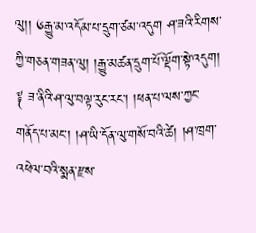ལུ།། ༦རྒྱུ་མ་འདོམ་པ་དྲུག་ཙམ་འདུག ཤ་ཟའི་རིགས་ཀྱི་གཅན་གཟན་ལུ། །རྒྱུ་མཚན་དྲུག་པོ་ལྡོག་སྟེ་འདུག།
༈ ཟ་ནིའི་ཤ་ལུ་བལྟ་རུང་རང་། །ཕན་པ་ལས་ཀྱང་གནོད་པ་མང་། །ཤ་ཡི་དོན་ལུ་གསོ་བའི་ཚེ། །ཤ་ཁྲག་འཕེལ་བའི་སྨན་རྫས་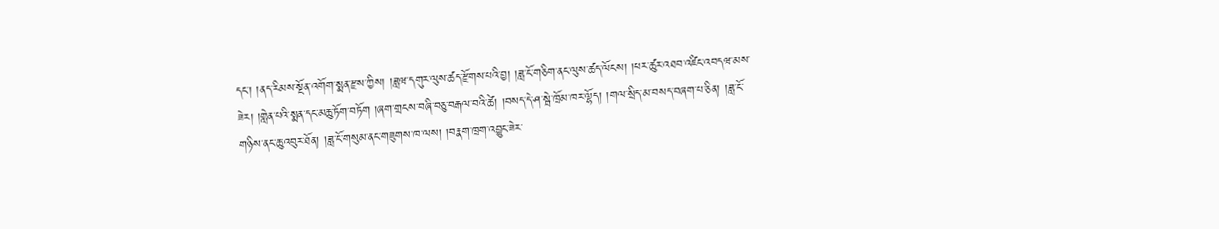དང་། །ནད་རིམས་སྔོན་འགོག་སྨན་རྫས་ཀྱིས། །ཟླཝ་དགུར་ལུས་ཚད་རྫོགས་པའི་བྱ། །ཟླ་ངོ་གཅིག་ནང་ལུས་ཚད་ལོངས། །ཕར་ཚུར་འཐབ་འཛིང་འབདཝ་མས་ཟེར། །གླེན་པའི་སྨན་དང་མཆུ་ཏོག་བཏོག །ཞག་གྲངས་བཞི་བཅུ་བརྒལ་བའི་ཚེ། །བསད་དེ་ཤ་སྦེ་ཁྲོམ་ཁར་ལྷོད། །གལ་སྲིད་མ་བསད་བཞག་པ་ཅིན། །ཟླ་ངོ་གཉིས་ནང་ཆུ་འབུར་ཐོན། །ཟླ་ངོ་གསུམ་ནང་གཟུགས་ཁ་ལས། །བརྣག་ཁྲག་འབྱུང་ཟེར་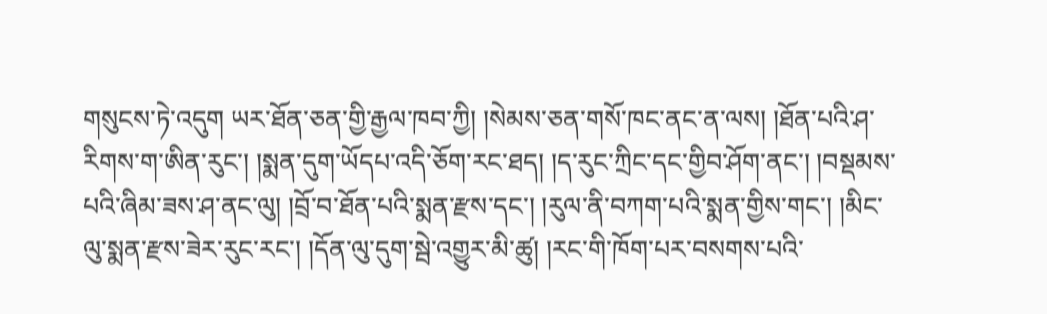གསུངས་ཏེ་འདུག ཡར་ཐོན་ཅན་གྱི་རྒྱལ་ཁབ་ཀྱི། །སེམས་ཅན་གསོ་ཁང་ནང་ན་ལས། །ཐོན་པའི་ཤ་རིགས་ག་ཨིན་རུང་། །སྨན་དུག་ཡོདཔ་འདི་ཅོག་རང་ཐད། །ད་རུང་ཀྲིང་དང་གྱིབ་ཤོག་ནང་། །བསྡམས་པའི་ཞིམ་ཟས་ཤ་ནང་ལུ། །བྲོ་བ་ཐོན་པའི་སྨན་རྫས་དང་། །རུལ་ནི་བཀག་པའི་སྨན་གྱིས་གང་། །མིང་ལུ་སྨན་རྫས་ཟེར་རུང་རང་། །དོན་ལུ་དུག་སྦེ་འགྱུར་མི་ཚུ། །རང་གི་ཁོག་པར་བསགས་པའི་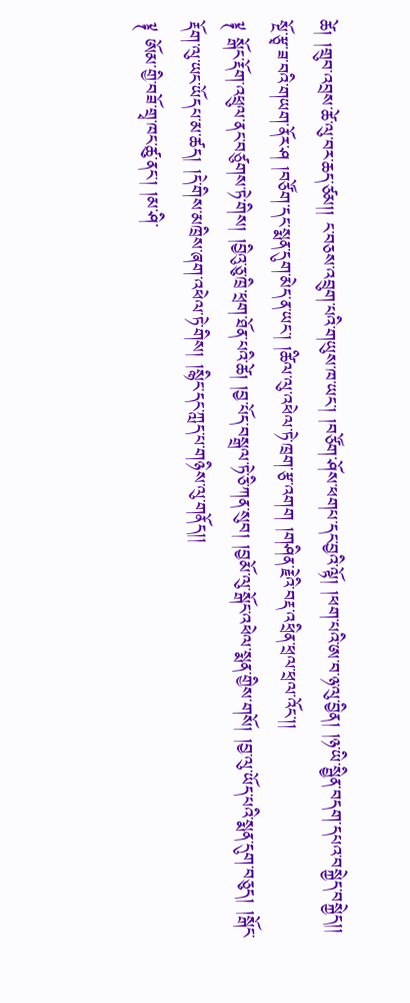ཚེ། །གྲུབ་འབྲས་ཚེ་ལུ་བར་ཆད་ཙམ།། ང་བཅས་འབྲུག་པའི་གཡུས་ཁ་ཡང་། །བཙོག་ཤོས་ཕགཔ་དང་བྱའི་ལྟོ། །ཕག་པའི་ཨ་བ་ཉ་ལུ་བྱིན། །ཉ་ཡི་སྦྱིན་བདག་དཔའ་བསྐྱེད་བསྐྱེད།། སྔོ་རྩྭ་ཟ་བའི་གཡག་ནོར་ཤ །བཙོག་དང་སྨན་དུག་མེད་ན་ཡང་། །ཚིལ་ལུ་འཕེལ་ཏེ་ཁྲག་རྩ་འགག །གཤིན་རྗེའི་བརྡ་འཕྲིན་ཕྲལ་ཕྲལ་འོང་།།
༈ སྒོང་རྡོག་འཕྲུལ་ནང་བཙུགས་ཏེ་གིས། །བྱིའུ་ཅུ་ཁྲི་ཕྲག་ཐོན་པའི་ཚེ། །བྱ་པོད་བསྒྲལ་ཏེ་ཅི་ཀན་སུབ། །བྱམོ་ལུ་སྒོང་འཕེལ་སྨན་གྱིས་གསོ། །བྱ་ལུ་ཡོད་པའི་སྨན་དུག་བཅུད། །སྒོང་རྡོག་ལུ་ཡང་ཡོདཔ་མ་ཚད། །དེ་གིས་མཁྲིས་ཞག་འཕེལ་ཏེ་གིས། །སྙིང་དང་ཀླད་པ་གཉིས་ལུ་གནོད།།
༈ ཨོམ་གྱི་བཟོ་གྲྭ་ཁང་ཚུ་ནང་། །མ་ཤི་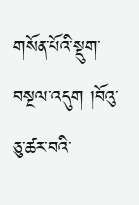གསོན་པོའི་སྡུག་བསྔལ་འདུག །བོའུ་ཅུ་ཚར་བའི་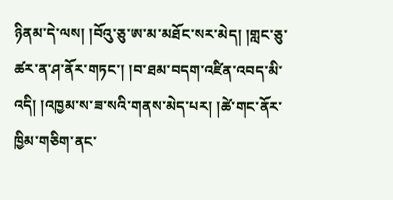ཉིནམ་དེ་ལས། །བོའུ་ཅུ་ཨ་མ་མཐོང་སར་མེད། །གླང་ཅུ་ཚར་ན་ཤ་ནོར་གཏང་། །བ་ཐམ་བདག་འཛིན་འབད་མི་འདི། །འཁྱམ་ས་ཟ་སའི་གནས་མེད་པར། །ཚེ་གང་ནོར་ཁྱིམ་གཅིག་ནང་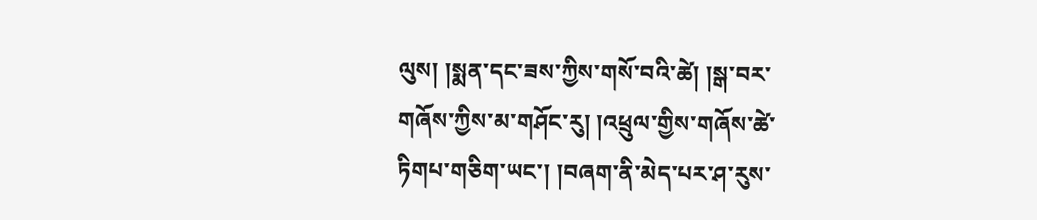ལུས། །སྨན་དང་ཟས་ཀྱིས་གསོ་བའི་ཚེ། །སྒ་བར་གཞོས་ཀྱིས་མ་གཤོང་རུ། །འཕྲུལ་གྱིས་གཞོས་ཚེ་ཏིགཔ་གཅིག་ཡང་། །བཞག་ནི་མེད་པར་ཤ་རུས་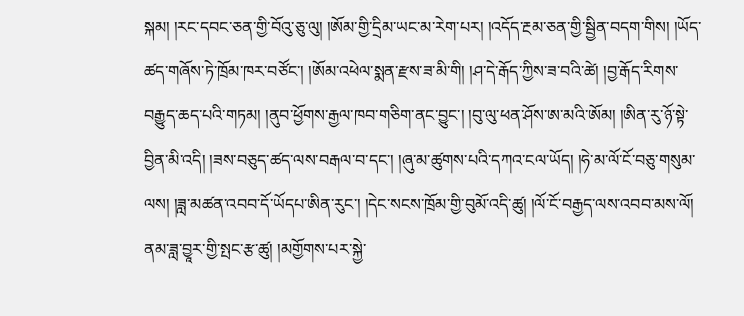སྐམ། །རང་དབང་ཅན་གྱི་བོའུ་ཅུ་ལུ། །ཨོམ་གྱི་དྲིམ་ཡང་མ་རེག་པར། །འདོད་རྔམ་ཅན་གྱི་སྦྱིན་བདག་གིས། །ཡོད་ཚད་གཞོས་ཏེ་ཁྲོམ་ཁར་བཙོང་། །ཨོམ་འཕེལ་སྨན་རྫས་ཟ་མི་གི། །ཤ་དེ་རྒོད་ཀྱིས་ཟ་བའི་ཚེ། །བྱ་རྒོད་རིགས་བརྒྱུད་ཆད་པའི་གཏམ། །ནུབ་ཕྱོགས་རྒྱལ་ཁབ་གཅིག་ནང་བྱུང་། །བུ་ལུ་ཕན་ཤོས་ཨ་མའི་ཨོམ། །ཨིན་རུ་ཉོ་སྟེ་བྱིན་མི་འདི། །ཟས་བཅུད་ཚད་ལས་བརྒལ་བ་དང་། །ཞུ་མ་ཚུགས་པའི་དཀའ་ངལ་ཡོད། །ཧེ་མ་ལོ་ངོ་བཅུ་གསུམ་ལས། །ཟླ་མཚན་འབབ་དོ་ཡོདཔ་ཨིན་རུང་། །དེང་སངས་ཁྲོམ་གྱི་བུམོ་འདི་ཚུ། །ལོ་ངོ་བརྒྱད་ལས་འབབ་མས་ལོ། ནམ་ཟླ་བྱཱར་གྱི་སྤང་རྩ་ཚུ། །མགྱོགས་པར་སྐྱེ་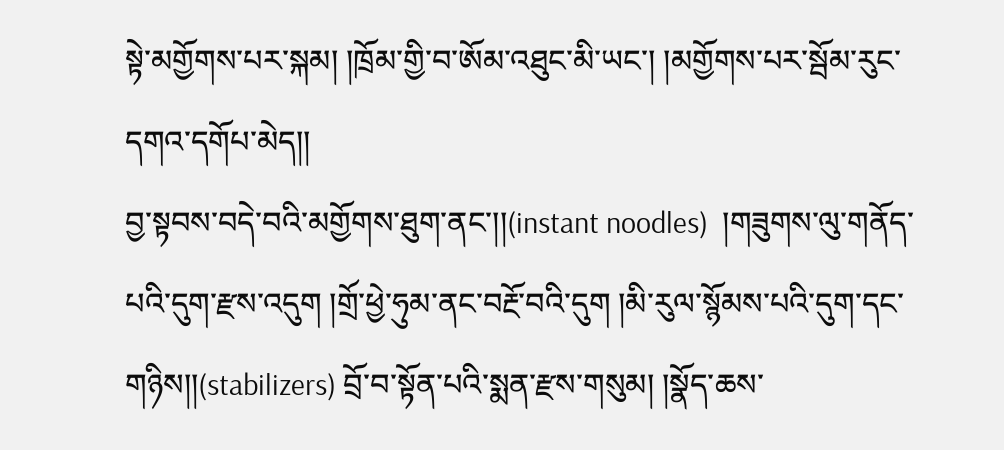སྟེ་མགྱོགས་པར་སྐམ། །ཁྲོམ་གྱི་བ་ཨོམ་འཐུང་མི་ཡང་། །མགྱོགས་པར་སྦོམ་རུང་དགའ་དགོཔ་མེད།།
བྱ་སྟབས་བདེ་བའི་མགྱོགས་ཐུག་ནང་།།(instant noodles)  །གཟུགས་ལུ་གནོད་པའི་དུག་རྫས་འདུག །གྲོ་ཕྱེ་ཧུམ་ནང་བརྔོ་བའི་དུག །མི་རུལ་སྙོམས་པའི་དུག་དང་གཉིས།།(stabilizers) བྲོ་བ་སྟོན་པའི་སྨན་རྫས་གསུམ། །སྣོད་ཆས་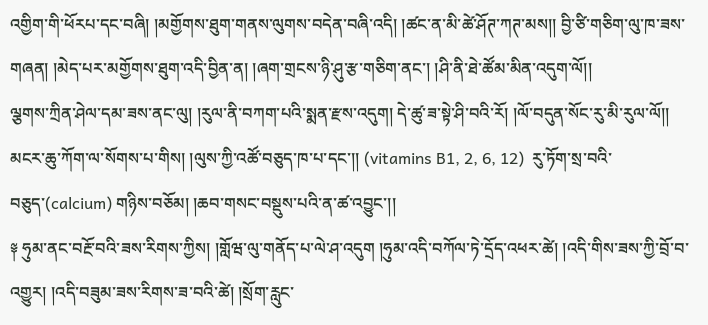འགྱིག་གི་ཕོརཔ་དང་བཞི། །མགྱོགས་ཐུག་གནས་ལུགས་བདེན་བཞི་འདི། །ཚང་ན་མི་ཚེ་ཤོཊ་ཀཊ་མས།། བྱི་ཙི་གཅིག་ལུ་ཁ་ཟས་གཞན། །མེད་པར་མགྱོགས་ཐུག་འདི་བྱིན་ན། །ཞག་གྲངས་ཉི་ཤུ་རྩ་གཅིག་ནང་། །ཤི་ནི་ཐེ་ཚོམ་མིན་འདུག་ལོ།།
ལྕགས་ཀྲིན་ཤེལ་དམ་ཟས་ནང་ལུ། །རུལ་ནི་བཀག་པའི་སྨན་རྫས་འདུག། དེ་ཚུ་ཟ་སྟེ་ཤི་བའི་རོ། །ལོ་བདུན་སོང་རུ་མི་རུལ་ལོ།།
མངར་ཆུ་ཀོག་ལ་སོགས་པ་གིས། །ལུས་ཀྱི་འཚོ་བཅུད་ཁ་པ་དང་།། (vitamins B1, 2, 6, 12)  རུ་ཏོག་སྲ་བའི་བཅུད་(calcium) གཉིས་བཅོམ། །ཆབ་གསང་བསྡུས་པའི་ན་ཚ་འབྱུང་།།
༈ ཧུམ་ནང་བརྔོ་བའི་ཟས་རིགས་ཀྱིས། །གློཝ་ལུ་གནོད་པ་ལེ་ཤ་འདུག །ཧུམ་འདི་བཀོལ་ཏེ་དྲོད་འཕར་ཚེ། །འདི་གིས་ཟས་ཀྱི་བྲོ་བ་འགྱུར། །འདི་བཟུམ་ཟས་རིགས་ཟ་བའི་ཚེ། །སྲོག་རླུང་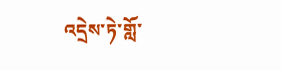འདྲེས་ཏེ་གློ་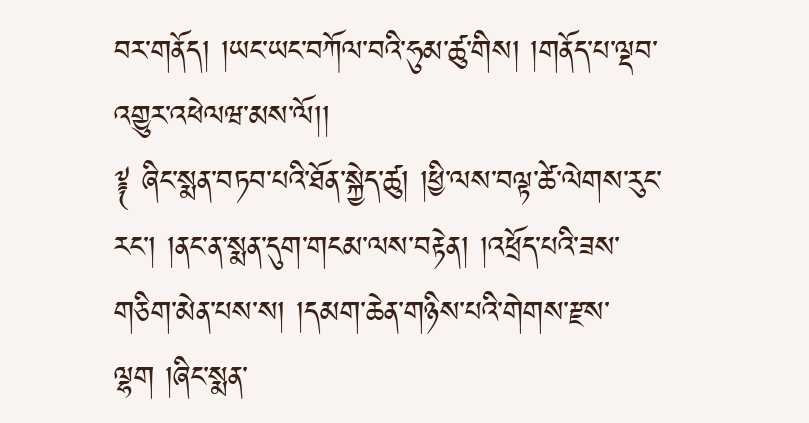བར་གནོད། །ཡང་ཡང་བཀོལ་བའི་ཧུམ་ཚུ་གིས། །གནོད་པ་ལྡབ་འགྱུར་འཕེལཝ་མས་ལོ།།
༈ ཞིང་སྨན་བཏབ་པའི་ཐོན་སྐྱེད་ཚུ། །ཕྱི་ལས་བལྟ་ཚེ་ལེགས་རུང་རང་། །ནང་ན་སྨན་དུག་གངམ་ལས་བརྟེན། །འཕྲོད་པའི་ཟས་གཅིག་མེན་པས་ས། །དམག་ཆེན་གཉིས་པའི་གེགས་རྫས་ལྷག །ཞིང་སྨན་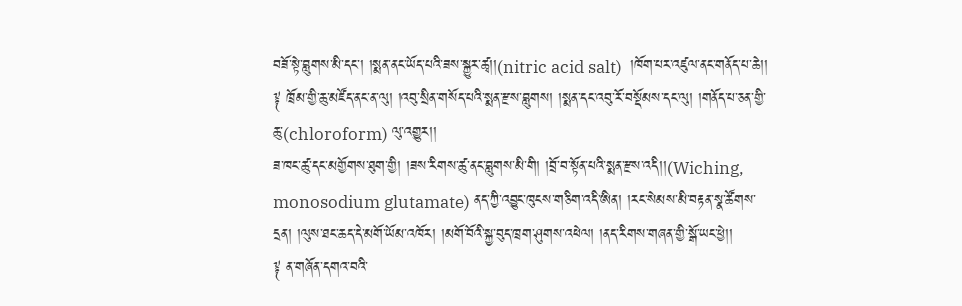བཟོ་སྟེ་བླུགས་མི་དང་། །སྨན་ནང་ཡོད་པའི་ཟས་སྐྱུར་ཚྭ།།(nitric acid salt)  །ཁོག་པར་འཛུལ་ནང་གནོད་པ་ཆེ།།
༈ ཁྲོམ་གྱི་ཆུ་མཛོད་ནང་ན་ལུ། །འབུ་སྲིན་གསོད་པའི་སྨན་རྫས་བླུགས། །སྨན་དང་འབུ་རོ་བསྡོམས་དང་ལུ། །གནོད་པ་ཅན་གྱི་ཆུ་(chloroform) ལུ་འགྱུར།།
ཟ་ཁང་ཚུ་དང་མགྱོགས་ཐུག་གྱི། །ཟས་རིགས་ཚུ་ནང་བླུགས་མི་གི། །བྲོ་བ་སྟོན་པའི་སྨན་རྫས་འདི།།(Wiching, monosodium glutamate) ནད་ཀྱི་འབྱུང་ཁུངས་གཅིག་འདི་ཨིན། །རང་སེམས་མི་བརྟན་སྣ་ཚོགས་དྲན། །ལུས་ཐང་ཆད་དེ་མགོ་ཡོམ་འཁོར། །མགོ་བོའི་སྐྱ་བུད་ཁྲག་ཤུགས་འཕེལ། །ནད་རིགས་གཞན་གྱི་སྒོ་ཡང་ཕྱེ།།
༈ ན་གཞོན་དགའ་བའི་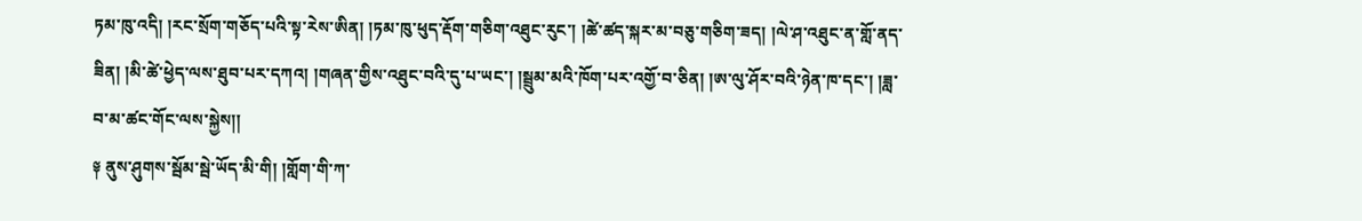ཏམ་ཁུ་འདི། །རང་སྲོག་གཅོད་པའི་སྟ་རེས་ཨིན། །ཏམ་ཁུ་ཕུད་རྡོག་གཅིག་འཐུང་རུང་། །ཚེ་ཚད་སྐར་མ་བཅུ་གཅིག་ཟད། །ལེ་ཤ་འཐུང་ན་གློ་ནད་ཟིན། །མི་ཚེ་ཕྱེད་ལས་ཐུབ་པར་དཀའ། །གཞན་གྱིས་འཐུང་བའི་དུ་པ་ཡང་། །སྦྲུམ་མའི་ཁོག་པར་འགྱོ་བ་ཅིན། །ཨ་ལུ་ཤོར་བའི་ཉེན་ཁ་དང་། །ཟླ་བ་མ་ཚང་གོང་ལས་སྐྱེས།།
༈ ནུས་ཤུགས་སྦོམ་སྦེ་ཡོད་མི་གི། །གློག་གི་ཀ་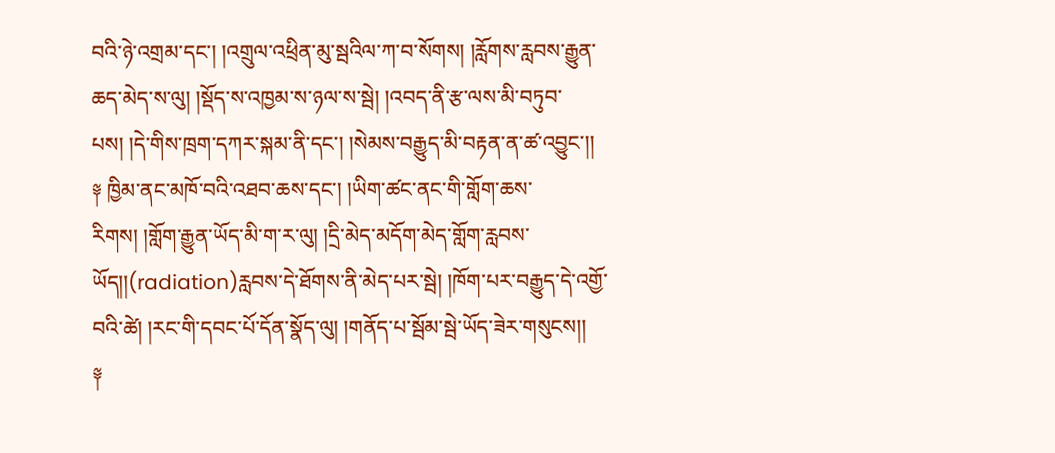བའི་ཉེ་འགྲམ་དང་། །འགྲུལ་འཕྲིན་མུ་སྦའིལ་ཀ་བ་སོགས། །རློགས་རླབས་རྒྱུན་ཆད་མེད་ས་ལུ། །སྡོད་ས་འཁྱམ་ས་ཉལ་ས་སྦེ། །འབད་ནི་རྩ་ལས་མི་བཏུབ་པས། །དེ་གིས་ཁྲག་དཀར་སྐམ་ནི་དང་། །སེམས་བརྒྱུད་མི་བརྟན་ན་ཚ་འབྱུང་།།
༈ ཁྱིམ་ནང་མཁོ་བའི་འཐབ་ཆས་དང་། །ཡིག་ཚང་ནང་གི་གློག་ཆས་རིགས། །གློག་རྒྱུན་ཡོད་མི་ག་ར་ལུ། །དྲི་མེད་མདོག་མེད་གློག་རླབས་ཡོད།།(radiation)རླབས་དེ་ཐོགས་ནི་མེད་པར་སྦེ། །ཁོག་པར་བརྒྱུད་དེ་འགྱོ་བའི་ཚེ། །རང་གི་དབང་པོ་དོན་སྣོད་ལུ། །གནོད་པ་སྦོམ་སྦེ་ཡོད་ཟེར་གསུངས།།
༈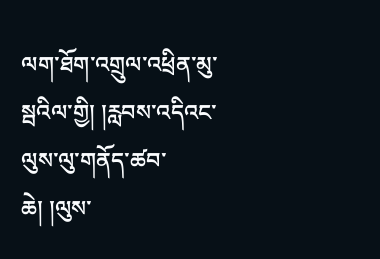ལག་ཐོག་འགྲུལ་འཕྲིན་མུ་སྦའིལ་གྱི། །རླབས་འདིའང་ལུས་ལུ་གནོད་ཚབ་ཆེ། །ལུས་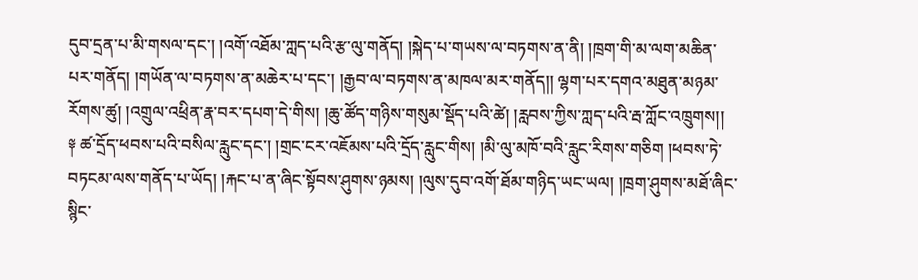དུབ་དྲན་པ་མི་གསལ་དང་། །འགོ་འཐོམ་ཀླད་པའི་རྩ་ལུ་གནོད། །སྐེད་པ་གཡས་ལ་བཏགས་ན་ནི། །ཁྲག་གི་མ་ལག་མཆིན་པར་གནོད། །གཡོན་ལ་བཏགས་ན་མཆེར་པ་དང་། །རྒྱབ་ལ་བཏགས་ན་མཁལ་མར་གནོད།། ལྷག་པར་དགའ་མཐུན་མཉམ་རོགས་ཚུ། །འགྲུལ་འཕྲིན་རྣ་བར་དཔག་དེ་གིས། །ཆུ་ཚོད་གཉིས་གསུམ་སྡོད་པའི་ཚེ། །རླབས་ཀྱིས་ཀླད་པའི་རྦ་ཀློང་འཁྲུགས།།
༈ ཚ་དྲོད་ཕབས་པའི་བསིལ་རླུང་དང་། །གྲང་ངར་འཇོམས་པའི་དྲོད་རླུང་གིས། །མི་ལུ་མཁོ་བའི་རླུང་རིགས་གཅིག །ཕབས་ཏེ་བཏངམ་ལས་གནོད་པ་ཡོད། །རྐང་པ་ན་ཞིང་སྟོབས་ཤུགས་ཉམས། །ལུས་དུབ་འགོ་ཐོམ་གཉིད་ཡང་ཡལ། །ཁྲག་ཤུགས་མཐོ་ཞིང་སྙིང་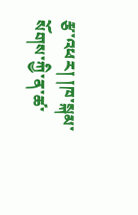རྩ་འཕར། །ཁ་སྐམ་སོགས་ཀྱི་ན་ཚ་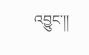འབྱུང་།།